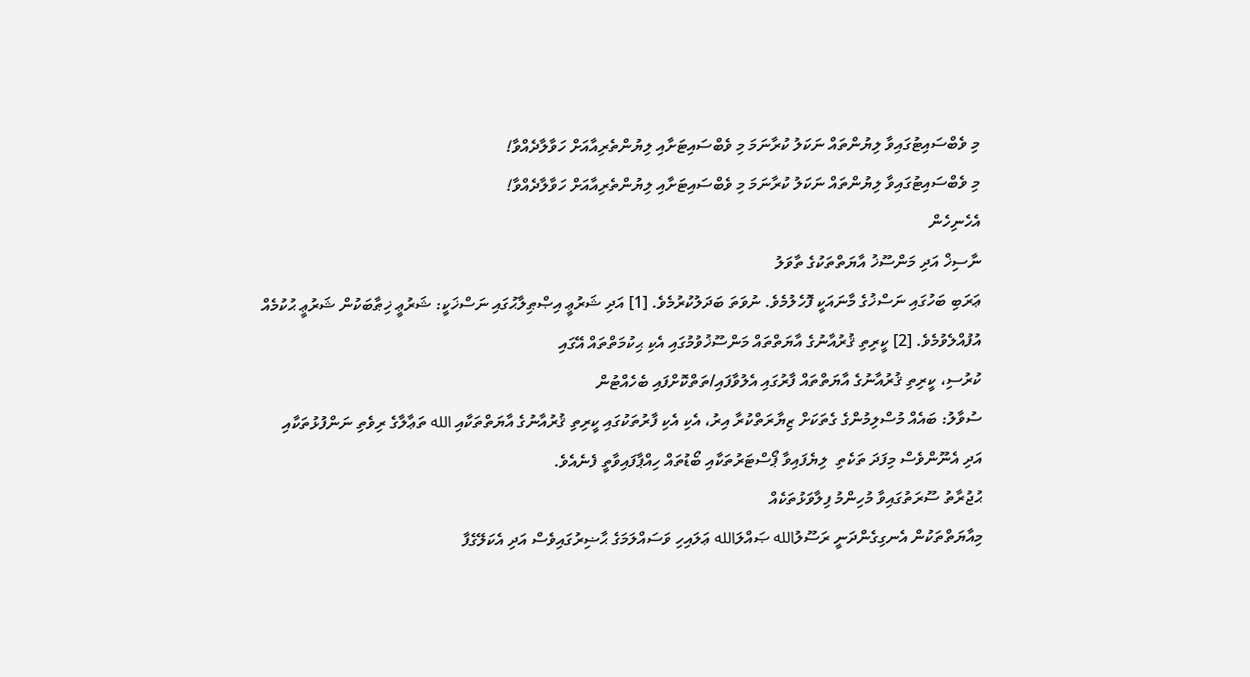މި ވެބްސައިޓުގައިވާ ލިޔުންތައް ނަކަލު ކުރާނަމަ މި ވެބްސައިޓަށާއި ލިޔުންތެރިއާއަށް ހަވާލާދެއްވާ!
މި ވެބްސައިޓުގައިވާ ލިޔުންތައް ނަކަލު ކުރާނަމަ މި ވެބްސައިޓަށާއި ލިޔުންތެރިއާއަށް ހަވާލާދެއްވާ!
އެހެނިހެން
ނާސިޚް އަދި މަންސޫޚު އާޔަތްތަކުގެ ތާވަލު
ޢަރަބި ބަހުގައި ނަސްޚުގެ މާނައަކީ ފޮހެލުމެވެ. ނުވަތަ ބަދަލުކުރުމެވެ. [1] އަދި ޝަރުޢީ އިޞްޠިލާޙުގައި ނަސްޚަކީ: ޝަރުޢީ ޚިޠާބަކުން ޝަރުޢީ ޙުކުމެއް އުފުއްލެވުމެވެ. [2] ކީރިތި ޤުރުއާނުގެ އާޔަތްތައް މަންސޫޚުވުމުގައި އެކި ޙިކުމަތްތައް އޭގައި
ކުރުސި، ކީރިތި ޤުރުއާނުގެ އާޔަތްތައް ފާރުގައި އެލުވާފައި/ތަތްކޮށްފައި ބެހެއްޓުން
ސުވާލު: ބައެއް މުސްލިމުންގެ ގެތަކަށް ޒިޔާރަތްކުރާ އިރު، އެކި އެކި ފާރުތަކުގައި ކީރިތި ޤުރުއާނުގެ އާޔަތްތަކާއި الله ތަޢާލާގެ ރިވެތި ނަންފުޅުތަކާއި އަދި އެނޫންވެސް މިފަދަ ތަކެތި  ލިޔެފައިވާ ޕޯސްޓަރުތަކާއި ބޯޑުތައް ހިއްޕާފައިވާތީ ފެނެއެވެ.
ޙުޖުރާތު ސޫރަތުގައިވާ މުހިންމު ފިލާވަޅުތަކެއް
މިއާޔަތްތަކުން އެނގިގެންދަނީ ރަސޫލުالله ޞައްލަالله ޢަލައިހި ވަސައްލަމަގެ ޙާޟިރުގައިވެސް އަދި އެކަލޭގެފާ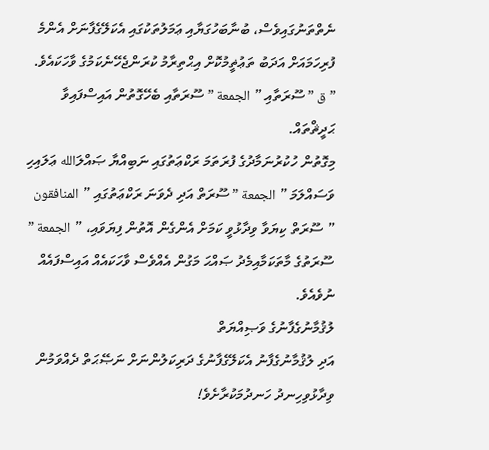ނެތްތަނުގައިވެސް، ބުނާބަހުގަޔާއި ޢަމަލުތަކުގައި އެކަލޭގެފާނަށް އެންމެ ފުރިހަމައަށް އަދަބު ތަޢުޡީމުކޮށް އިޙްތިރާމު ކުރަންޖެހޭނެކަމުގެ ވާހަކައެވެ.
” ق ” ސޫރަތާއި ” الجمعة ” ސޫރަތާއި ބެހޭގޮތުން އައިސްފައިވާ ޙަދީޘްތައް.
މިގޮތުން ހުކުރުނަމާދުގެ ފުރަތަމަ ރަކްޢަތުގައި ނަބިއްޔާ ޞައްލަالله ޢަލައިހި ވަސައްލަމަ ” الجمعة ” ސޫރަތް އަދި ދެވަނަ ރަކްޢަތުގައި ” المنافقون ” ސޫރަތް ކިޔަވާ ވިދާޅުވީ ކަމަށް އެންގެން އޮތުން ފިޔަވައި، ” الجمعة ” ސޫރަތުގެ މާތަކަމާއިމެދު ޞައްޙަ މަގުން އެއްވެސް ވާހަކައެއް އައިސްފައެއް ނުވެއެވެ.
ލުޤުމާނުގެފާނުގެ ވަޞިއްޔަތް
އަދި ލުޤުމާނުގެފާނު އެކަލޭގެފާނުގެ ދަރިކަލުންނަށް ނަޞޭޙަތް ދެއްވަމުން ވިދާޅުވިހިނދު ހަނދުމަކުރާށެވެ!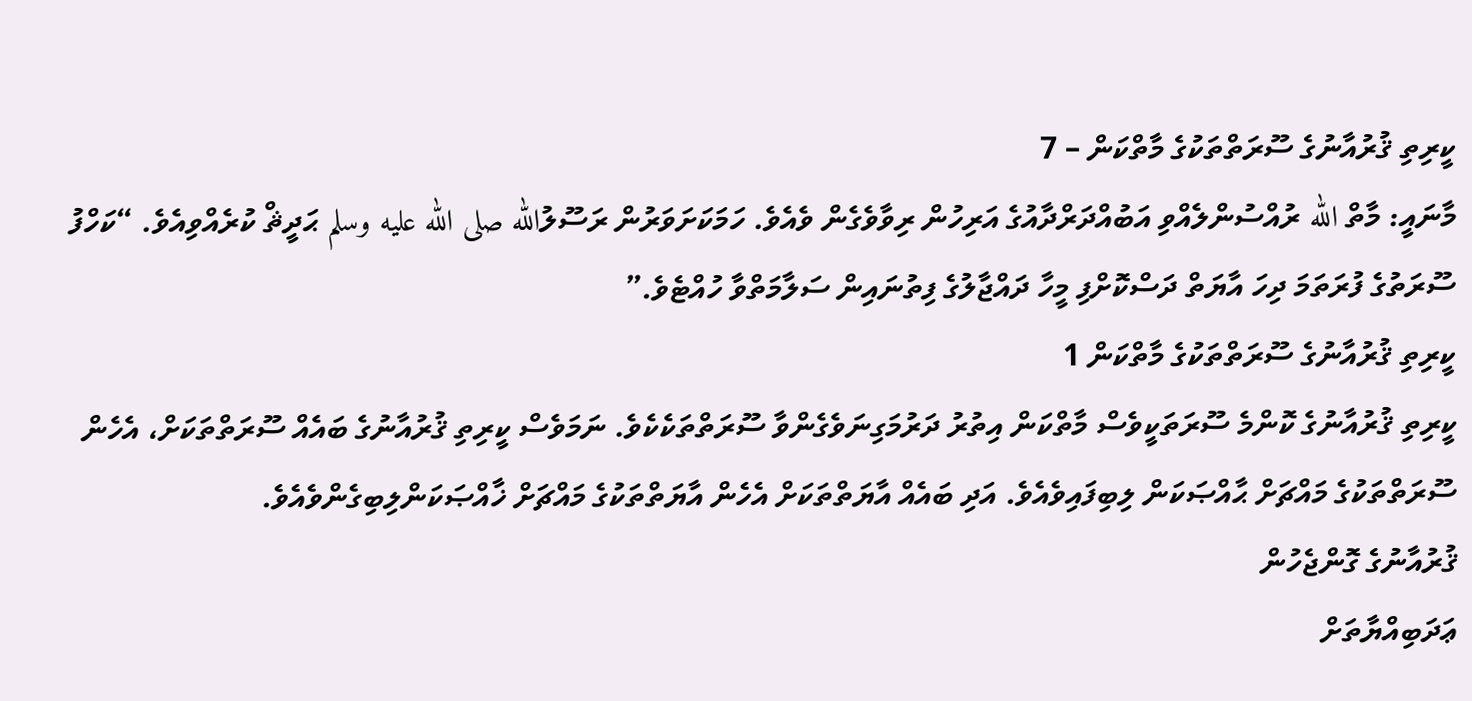ކީރިތި ޤުރުއާނުގެ ސޫރަތްތަކުގެ މާތްކަން – 7
މާނައީ: މާތް الله ރުއްސުންލެއްވި އަބުއްދަރްދާއުގެ އަރިހުން ރިވާވެގެން ވެއެވެ. ހަމަކަށަވަރުން ރަސޫލުالله صلى الله عليه وسلم ޙަދީޘް ކުރެއްވިއެވެ. “ކަހްފު ސޫރަތުގެ ފުރަތަމަ ދިހަ އާޔަތް ދަސްކޮށްފި މީހާ ދައްޖާލުގެ ފިތުނައިން ސަލާމަތްވާ ހުއްޓެވެ.”
ކީރިތި ޤުރުއާނުގެ ސޫރަތްތަކުގެ މާތްކަން 1
ކީރިތި ޤުރުއާނުގެ ކޮންމެ ސޫރަތަކީވެސް މާތްކަން އިތުރު ދަރުމަގިނަވެގެންވާ ސޫރަތްތަކެކެވެ. ނަމަވެސް ކީރިތި ޤުރުއާނުގެ ބައެއް ސޫރަތްތަކަށް، އެހެން ސޫރަތްތަކުގެ މައްޗަށް ޙާއްޞަކަން ލިބިފައިވެއެވެ. އަދި ބައެއް އާޔަތްތަކަށް އެހެން އާޔަތްތަކުގެ މައްޗަށް ޚާއްޞަކަންލިބިގެންވެއެވެ.
ޤުރުއާނުގެ ގޮންޖެހުން
ޢަދަބިއްޔާތަށް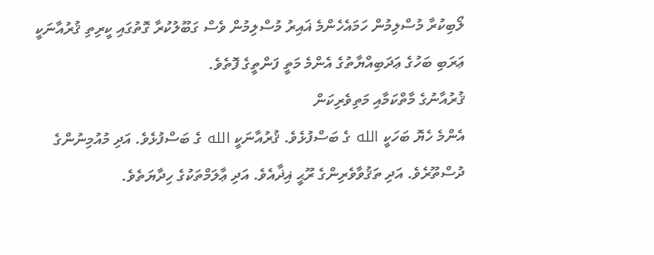ލޯބިކުރާ މުސްލިމުން ހަމައެހެންމެ ޣައިރު މުސްލިމުން ވެސް ގަބޫލުކުރާ ގޮތުގައި ކީރިތި ޤުރުއާނަކީ ޢަރަބި ބަހުގެ ޢަދަބިއްޔާތުގެ އެންމެ މަތީ ފަންތީގެ ފޮތެވެ.
ޤުރުއާނުގެ މާތްކަމާއި މަތިވެރިކަން
އެންމެ ހެޔޮ ބަހަކީ الله ގެ ބަސްފުޅެވެ. ޤުރުއާނަކީ الله ގެ ބަސްފުޅެވެ. އަދި މުއުމިނުންގެ ދުސްތޫރެވެ. އަދި ތަޤުވާވެރިންގެ ރޫޙީ ޣިޛާއެވެ. އަދި ޢާލަމްތަކުގެ ހިދާޔަތެވެ.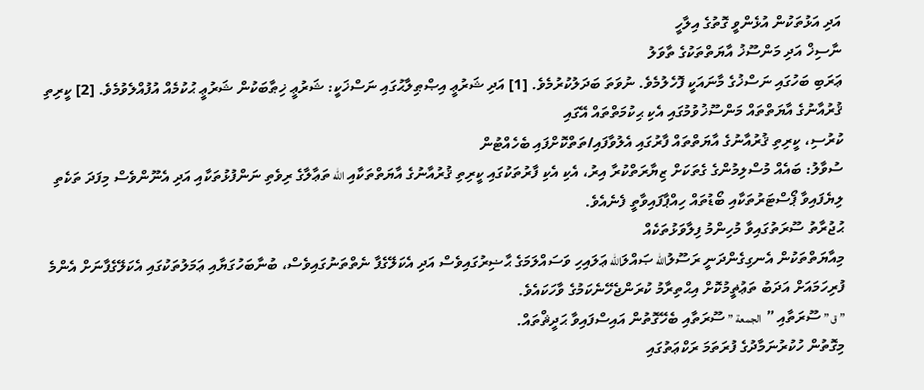އަދި އަޅުތަކުން އުޅެންވީ ގޮތުގެ އިލާހީ
ނާސިޚް އަދި މަންސޫޚު އާޔަތްތަކުގެ ތާވަލު
ޢަރަބި ބަހުގައި ނަސްޚުގެ މާނައަކީ ފޮހެލުމެވެ. ނުވަތަ ބަދަލުކުރުމެވެ. [1] އަދި ޝަރުޢީ އިޞްޠިލާޙުގައި ނަސްޚަކީ: ޝަރުޢީ ޚިޠާބަކުން ޝަރުޢީ ޙުކުމެއް އުފުއްލެވުމެވެ. [2] ކީރިތި ޤުރުއާނުގެ އާޔަތްތައް މަންސޫޚުވުމުގައި އެކި ޙިކުމަތްތައް އޭގައި
ކުރުސި، ކީރިތި ޤުރުއާނުގެ އާޔަތްތައް ފާރުގައި އެލުވާފައި/ތަތްކޮށްފައި ބެހެއްޓުން
ސުވާލު: ބައެއް މުސްލިމުންގެ ގެތަކަށް ޒިޔާރަތްކުރާ އިރު، އެކި އެކި ފާރުތަކުގައި ކީރިތި ޤުރުއާނުގެ އާޔަތްތަކާއި الله ތަޢާލާގެ ރިވެތި ނަންފުޅުތަކާއި އަދި އެނޫންވެސް މިފަދަ ތަކެތި  ލިޔެފައިވާ ޕޯސްޓަރުތަކާއި ބޯޑުތައް ހިއްޕާފައިވާތީ ފެނެއެވެ.
ޙުޖުރާތު ސޫރަތުގައިވާ މުހިންމު ފިލާވަޅުތަކެއް
މިއާޔަތްތަކުން އެނގިގެންދަނީ ރަސޫލުالله ޞައްލަالله ޢަލައިހި ވަސައްލަމަގެ ޙާޟިރުގައިވެސް އަދި އެކަލޭގެފާ ނެތްތަނުގައިވެސް، ބުނާބަހުގަޔާއި ޢަމަލުތަކުގައި އެކަލޭގެފާނަށް އެންމެ ފުރިހަމައަށް އަދަބު ތަޢުޡީމުކޮށް އިޙްތިރާމު ކުރަންޖެހޭނެކަމުގެ ވާހަކައެވެ.
” ق ” ސޫރަތާއި ” الجمعة ” ސޫރަތާއި ބެހޭގޮތުން އައިސްފައިވާ ޙަދީޘްތައް.
މިގޮތުން ހުކުރުނަމާދުގެ ފުރަތަމަ ރަކްޢަތުގައި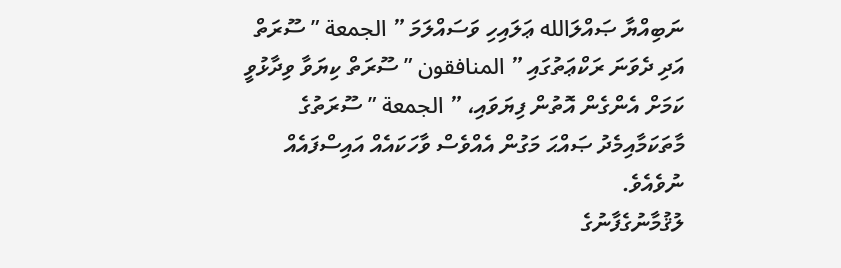ނަބިއްޔާ ޞައްލަالله ޢަލައިހި ވަސައްލަމަ ” الجمعة ” ސޫރަތް އަދި ދެވަނަ ރަކްޢަތުގައި ” المنافقون ” ސޫރަތް ކިޔަވާ ވިދާޅުވީ ކަމަށް އެންގެން އޮތުން ފިޔަވައި، ” الجمعة ” ސޫރަތުގެ މާތަކަމާއިމެދު ޞައްޙަ މަގުން އެއްވެސް ވާހަކައެއް އައިސްފައެއް ނުވެއެވެ.
ލުޤުމާނުގެފާނުގެ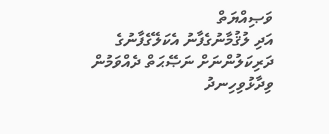ވަޞިއްޔަތް
އަދި ލުޤުމާނުގެފާނު އެކަލޭގެފާނުގެ ދަރިކަލުންނަށް ނަޞޭޙަތް ދެއްވަމުން ވިދާޅުވިހިނދު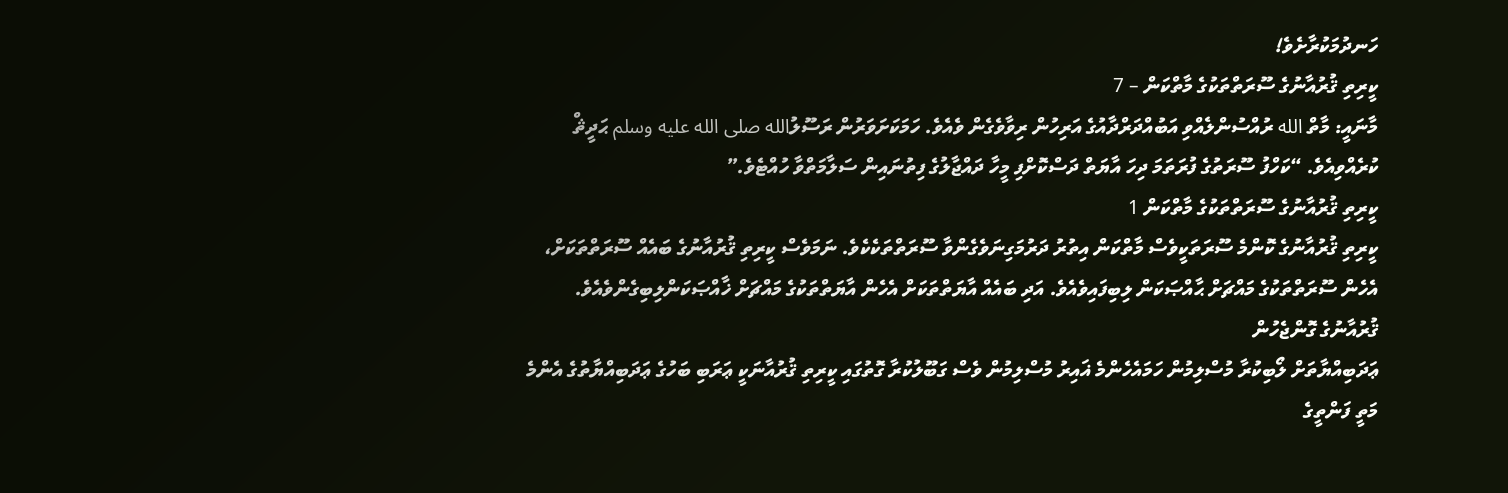ހަނދުމަކުރާށެވެ!
ކީރިތި ޤުރުއާނުގެ ސޫރަތްތަކުގެ މާތްކަން – 7
މާނައީ: މާތް الله ރުއްސުންލެއްވި އަބުއްދަރްދާއުގެ އަރިހުން ރިވާވެގެން ވެއެވެ. ހަމަކަށަވަރުން ރަސޫލުالله صلى الله عليه وسلم ޙަދީޘް ކުރެއްވިއެވެ. “ކަހްފު ސޫރަތުގެ ފުރަތަމަ ދިހަ އާޔަތް ދަސްކޮށްފި މީހާ ދައްޖާލުގެ ފިތުނައިން ސަލާމަތްވާ ހުއްޓެވެ.”
ކީރިތި ޤުރުއާނުގެ ސޫރަތްތަކުގެ މާތްކަން 1
ކީރިތި ޤުރުއާނުގެ ކޮންމެ ސޫރަތަކީވެސް މާތްކަން އިތުރު ދަރުމަގިނަވެގެންވާ ސޫރަތްތަކެކެވެ. ނަމަވެސް ކީރިތި ޤުރުއާނުގެ ބައެއް ސޫރަތްތަކަށް، އެހެން ސޫރަތްތަކުގެ މައްޗަށް ޙާއްޞަކަން ލިބިފައިވެއެވެ. އަދި ބައެއް އާޔަތްތަކަށް އެހެން އާޔަތްތަކުގެ މައްޗަށް ޚާއްޞަކަންލިބިގެންވެއެވެ.
ޤުރުއާނުގެ ގޮންޖެހުން
ޢަދަބިއްޔާތަށް ލޯބިކުރާ މުސްލިމުން ހަމައެހެންމެ ޣައިރު މުސްލިމުން ވެސް ގަބޫލުކުރާ ގޮތުގައި ކީރިތި ޤުރުއާނަކީ ޢަރަބި ބަހުގެ ޢަދަބިއްޔާތުގެ އެންމެ މަތީ ފަންތީގެ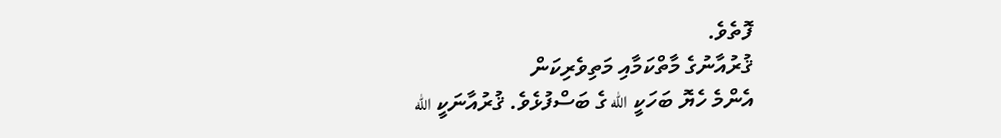ފޮތެވެ.
ޤުރުއާނުގެ މާތްކަމާއި މަތިވެރިކަން
އެންމެ ހެޔޮ ބަހަކީ الله ގެ ބަސްފުޅެވެ. ޤުރުއާނަކީ الله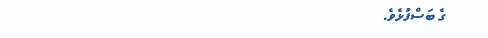ގެ ބަސްފުޅެވެ.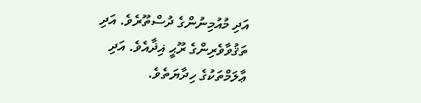އަދި މުއުމިނުންގެ ދުސްތޫރެވެ. އަދި ތަޤުވާވެރިންގެ ރޫޙީ ޣިޛާއެވެ. އަދި ޢާލަމްތަކުގެ ހިދާޔަތެވެ.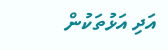އަދި އަޅުތަކުން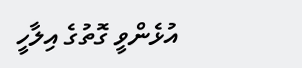އުޅެންވީ ގޮތުގެ އިލާހީ